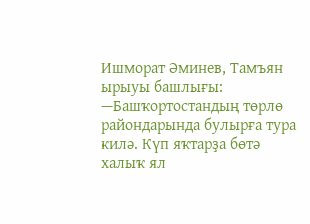Ишморат Әминев, Тамъян ырыуы башлығы:
—Башҡортостандың төрлө райондарында булырға тура килә. Күп яҡтарҙа бөтә халыҡ ял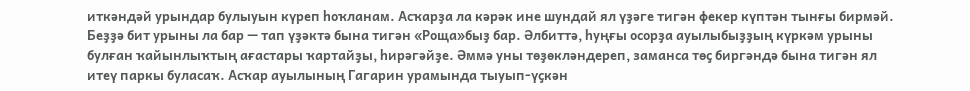иткәндәй урындар булыуын күреп һоҡланам. Асҡарҙа ла кәрәк ине шундай ял үҙәге тигән фекер күптән тынғы бирмәй. Беҙҙә бит урыны ла бар — тап үҙәктә бына тигән «Роща»быҙ бар. Әлбиттә, һуңғы осорҙа ауылыбыҙҙың күркәм урыны булған ҡайынлыҡтың ағастары ҡартайҙы, һирәгәйҙе. Әммә уны төҙөкләндереп, заманса төҫ биргәндә бына тигән ял итеү паркы буласаҡ. Асҡар ауылының Гагарин урамында тыуып-үҫкән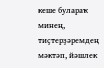кеше булараҡ минең, тиҫтерҙәремдең мәктәп, йәшлек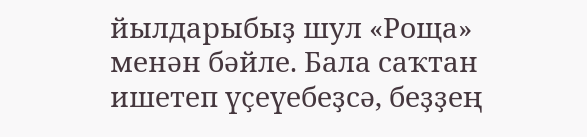йылдарыбыҙ шул «Роща» менән бәйле. Бала саҡтан ишетеп үҫеүебеҙсә, беҙҙең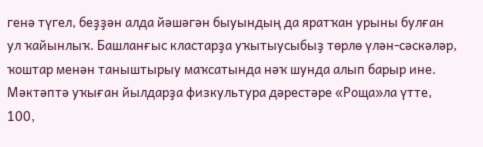генә түгел, беҙҙән алда йәшәгән быуындың да яратҡан урыны булған ул ҡайынлыҡ. Башланғыс кластарҙа уҡытыусыбыҙ төрлө үлән-сәскәләр, ҡоштар менән таныштырыу маҡсатында нәҡ шунда алып барыр ине. Мәктәптә уҡыған йылдарҙа физкультура дәрестәре «Роща»ла үтте, 100,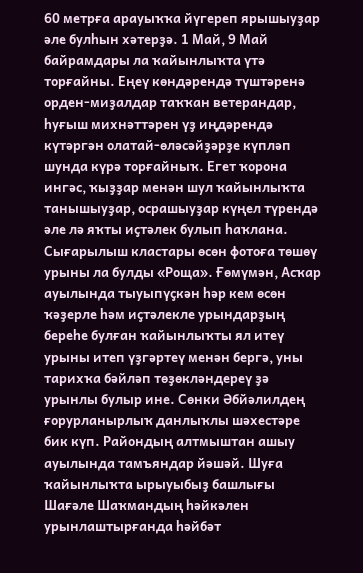60 метрға арауыҡҡа йүгереп ярышыуҙар әле булһын хәтерҙә. 1 Май, 9 Май байрамдары ла ҡайынлыҡта үтә торғайны. Еңеү көндәрендә түштәренә орден-миҙалдар таҡҡан ветерандар, һуғыш михнәттәрен үҙ иңдәрендә күтәргән олатай-өләсәйҙәрҙе күпләп шунда күрә торғайныҡ. Егет ҡорона ингәс, ҡыҙҙар менән шул ҡайынлыҡта танышыуҙар, осрашыуҙар күңел түрендә әле лә яҡты иҫтәлек булып һаҡлана. Сығарылыш кластары өсөн фотоға төшөү урыны ла булды «Роща». Ғөмүмән, Асҡар ауылында тыуыпүҫкән һәр кем өсөн ҡәҙерле һәм иҫтәлекле урындарҙың береһе булған ҡайынлыҡты ял итеү урыны итеп үҙгәртеү менән бергә, уны тарихҡа бәйләп төҙөкләндереү ҙә урынлы булыр ине. Сөнки Әбйәлилдең ғорурланырлыҡ данлыҡлы шәхестәре бик күп. Райондың алтмыштан ашыу ауылында тамъяндар йәшәй. Шуға ҡайынлыҡта ырыуыбыҙ башлығы Шағәле Шаҡмандың һәйкәлен урынлаштырғанда һәйбәт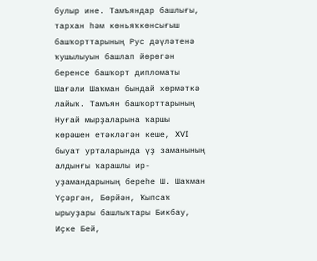булыр ине. Тамъяндар башлығы, тархан һәм көньяҡкөнсығыш башҡорттарының Рус дәүләтенә ҡушылыуын башлап йөрөгән беренсе башҡорт дипломаты Шағәли Шаҡман бындай хөрмәткә лайыҡ. Тамъян башҡорттарының Нуғай мырҙаларына ҡаршы көрәшен етәкләгән кеше, XVI быуат урталарында үҙ заманының алдынғы ҡарашлы ир-уҙамандарының береһе Ш. Шаҡман Үҫәргән, Бөрйән, Ҡыпсаҡ ырыуҙары башлыҡтары Бикбау, Иҫке Бей,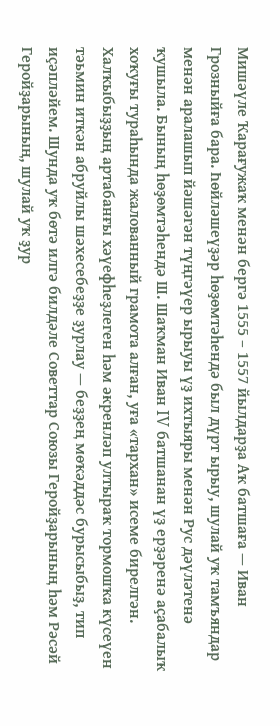Мишәүле Ҡарағужаҡ менән бергә 1555 – 1557 йылдарҙа Аҡ батшаға — Иван Грозныйға бара. Һөйләшеүҙәр һөҙөмтәһендә был дүрт ырыу, шулай уҡ тамъяндар менән аралашып йәшәгән түңгәүер ырыуы үҙ ихтыяры менән Рус дәүләтенә ҡушыла. Бының һөҙөмтәһендә Ш. Шаҡман Иван IV батшанан үҙ ерҙәренә аҫабалыҡ хоҡуғы тураһында жалованный грамота алған, уға «тархан» исеме бирелгән. Халҡыбыҙҙың артабанғы хәүефһеҙлеген һәм әкренләп ултыраҡ тормошҡа күсеүен тәьмин иткән абруйлы шәхесебеҙҙе ҙурлау — беҙҙең мөҡәддәс бурысыбыҙ, тип иҫәпләйем. Шунда уҡ бөтә илгә билдәле Советтар Союзы Геройҙарының һәм Рәсәй Геройҙарының, шулай уҡ ҙур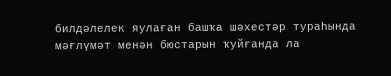билдәлелек яулаған башҡа шәхестәр тураһында мәғлүмәт менән бюстарын ҡуйғанда ла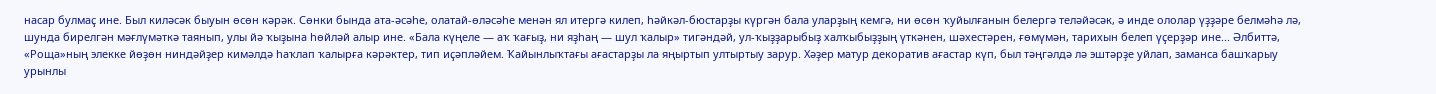насар булмаҫ ине. Был киләсәк быуын өсөн кәрәк. Сөнки бында ата-әсәһе, олатай-өләсәһе менән ял итергә килеп, һәйкәл-бюстарҙы күргән бала уларҙың кемгә, ни өсөн ҡуйылғанын белергә теләйәсәк, ә инде ололар үҙҙәре белмәһә лә, шунда бирелгән мәғлүмәткә таянып, улы йә ҡыҙына һөйләй алыр ине. «Бала күңеле — аҡ ҡағыҙ, ни яҙһаң — шул ҡалыр» тигәндәй, ул-ҡыҙҙарыбыҙ халҡыбыҙҙың үткәнен, шәхестәрен, ғөмүмән, тарихын белеп үҫерҙәр ине... Әлбиттә, «Роща»ның элекке йөҙөн ниндәйҙер кимәлдә һаҡлап ҡалырға кәрәктер, тип иҫәпләйем. Ҡайынлыҡтағы ағастарҙы ла яңыртып ултыртыу зарур. Хәҙер матур декоратив ағастар күп, был тәңгәлдә лә эштәрҙе уйлап, заманса башҡарыу урынлы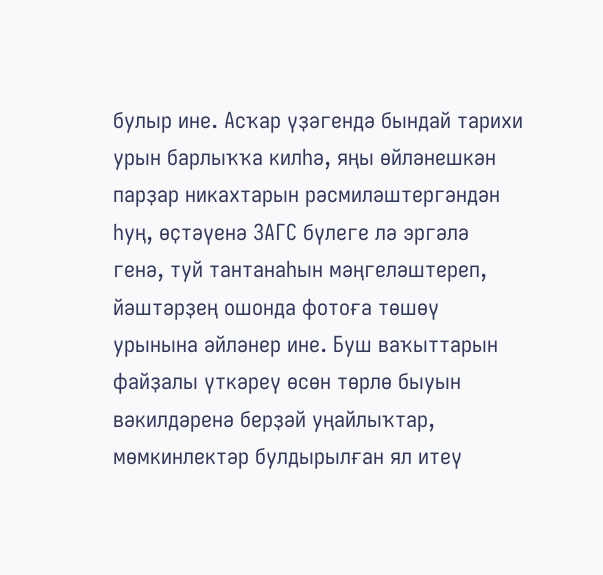булыр ине. Асҡар үҙәгендә бындай тарихи урын барлыҡҡа килһә, яңы өйләнешкән парҙар никахтарын рәсмиләштергәндән һуң, өҫтәүенә ЗАГС бүлеге лә эргәлә генә, туй тантанаһын мәңгеләштереп, йәштәрҙең ошонда фотоға төшөү урынына әйләнер ине. Буш ваҡыттарын файҙалы үткәреү өсөн төрлө быуын вәкилдәренә берҙәй уңайлыҡтар, мөмкинлектәр булдырылған ял итеү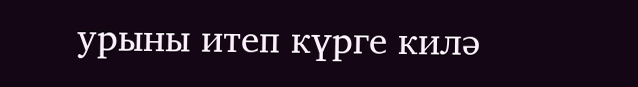урыны итеп күрге килә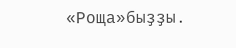«Роща»быҙҙы.